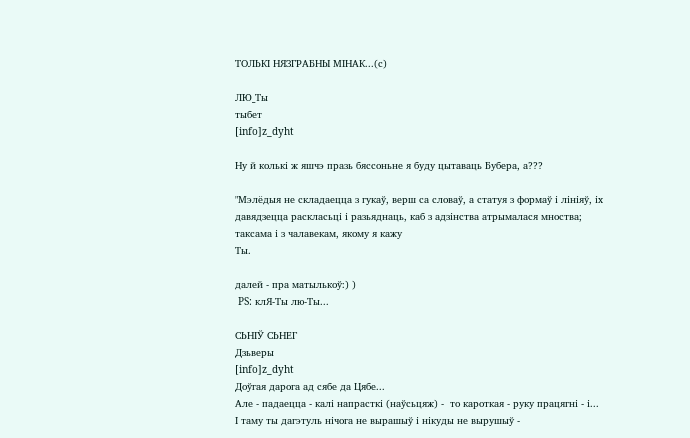ТОЛЬКІ НЯЗГРАБНЫ МІНАК...(с)

ЛЮ_Ты
тыбет
[info]z_dyht

Ну й колькі ж яшчэ празь бяссоньне я буду цытаваць Бубера, а???

"Мэлёдыя не складаецца з гукаў, верш са словаў, а статуя з формаў і лініяў, іх давядзецца раскласьці і разьяднаць, каб з адзінства атрымалася мноства; таксама і з чалавекам, якому я кажу
Ты.

далей - пра матылькоў:) )
 PS: клЯ-Ты лю-Ты...

СЬНІЎ СЬНЕГ
Дзьверы
[info]z_dyht
Доўгая дарога ад сябе да Цябе...
Але - падаецца - калі напрасткі (наўсьцяж) -  то кароткая - руку працягні - і...
І таму ты дагэтуль нічога не вырашыў і нікуды не вырушыў -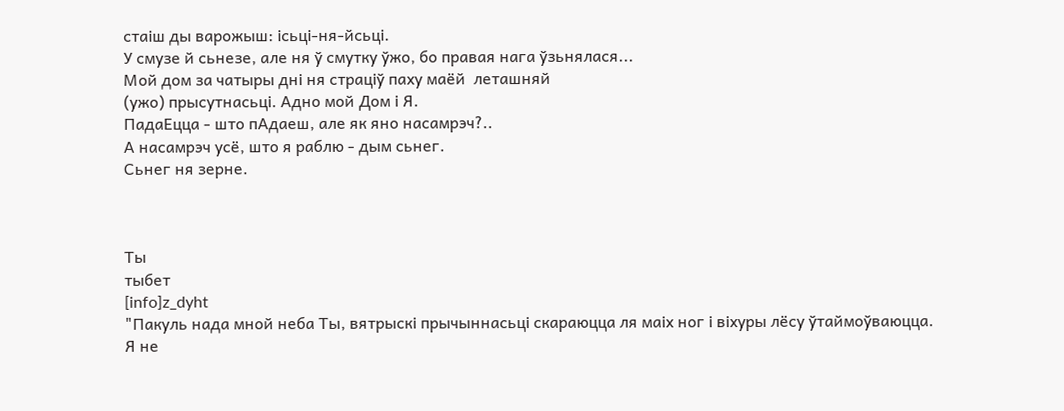стаіш ды варожыш: ісьці-ня-йсьці.
У смузе й сьнезе, але ня ў смутку ўжо, бо правая нага ўзьнялася...
Мой дом за чатыры дні ня страціў паху маёй  леташняй
(ужо) прысутнасьці. Адно мой Дом і Я.
ПадаЕцца - што пАдаеш, але як яно насамрэч?..
А насамрэч усё, што я раблю - дым сьнег.
Сьнег ня зерне.



Ты
тыбет
[info]z_dyht
"Пакуль нада мной неба Ты, вятрыскі прычыннасьці скараюцца ля маіх ног і віхуры лёсу ўтаймоўваюцца.
Я не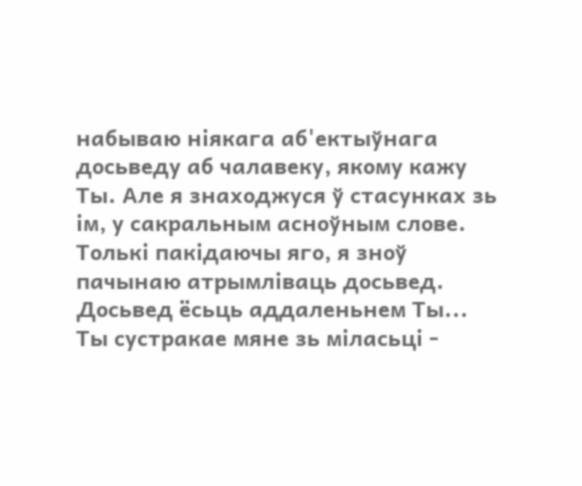набываю ніякага аб'ектыўнага досьведу аб чалавеку, якому кажу Ты. Але я знаходжуся ў стасунках зь ім, у сакральным асноўным слове. Толькі пакідаючы яго, я зноў пачынаю атрымліваць досьвед. Досьвед ёсьць аддаленьнем Ты...
Ты сустракае мяне зь міласьці -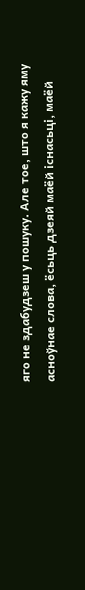яго не здабудзеш у пошуку. Але тое, што я кажу яму асноўнае слова, ёсьць дзеяй маёй існасьці, маёй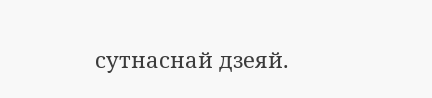сутнаснай дзеяй.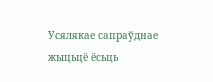Усялякае сапраўднае жыцьцё ёсьць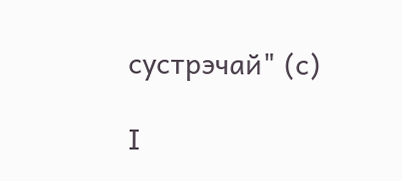сустрэчай" (с)

І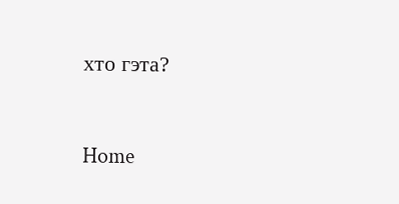хто гэта?


Home